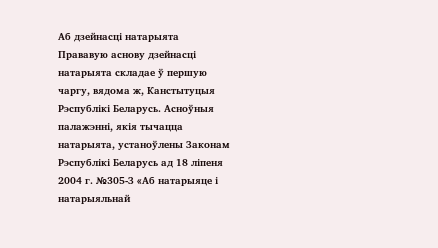Аб дзейнасці натарыята
Прававую аснову дзейнасці натарыята складае ў першую чаргу, вядома ж, Канстытуцыя Рэспублікі Беларусь. Асноўныя палажэнні, якія тычацца натарыята, устаноўлены Законам Рэспублікі Беларусь ад 18 ліпеня 2004 г. №305-З «Аб натарыяце і натарыяльнай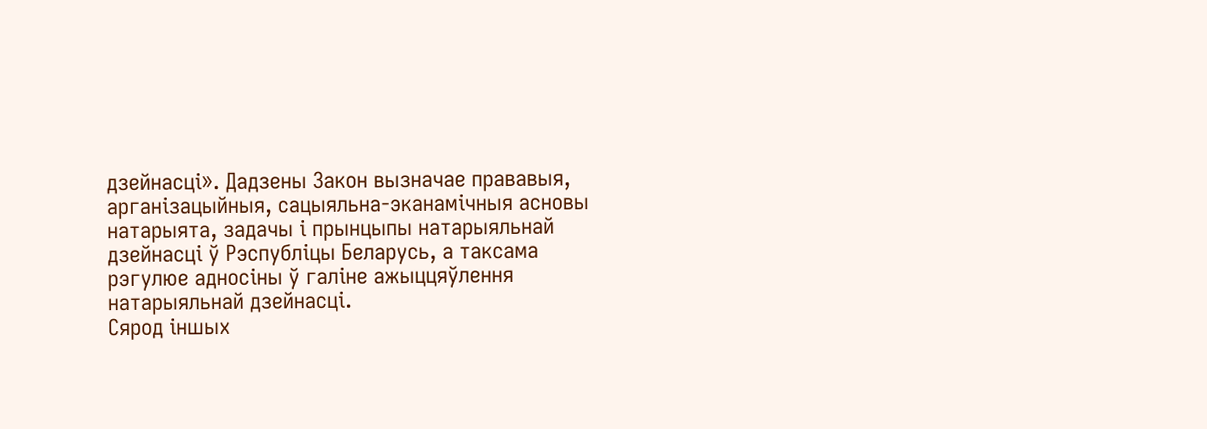дзейнасці». Дадзены Закон вызначае прававыя, арганізацыйныя, сацыяльна-эканамічныя асновы натарыята, задачы і прынцыпы натарыяльнай дзейнасці ў Рэспубліцы Беларусь, а таксама рэгулюе адносіны ў галіне ажыццяўлення натарыяльнай дзейнасці.
Сярод іншых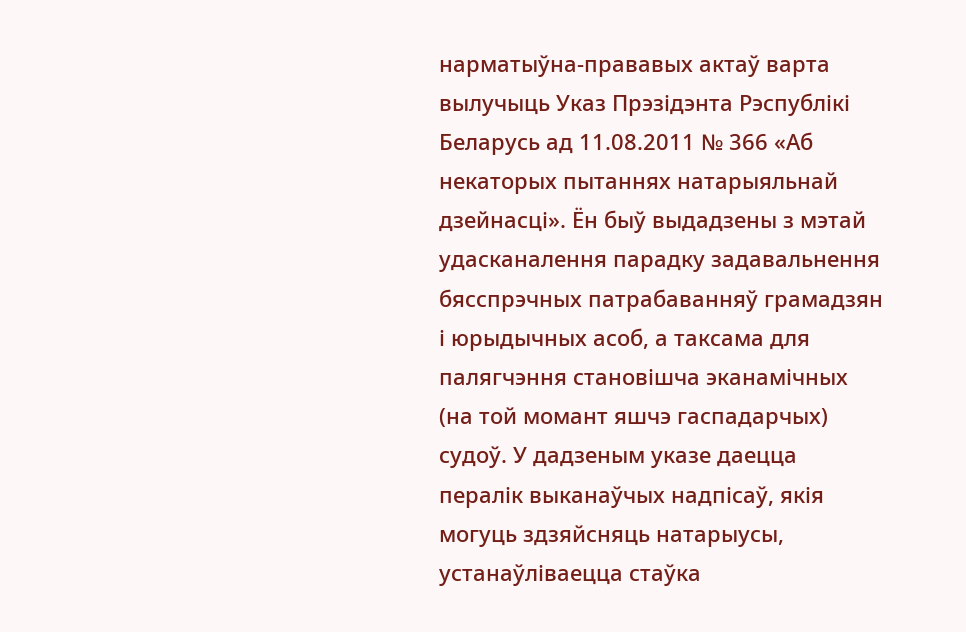нарматыўна-прававых актаў варта вылучыць Указ Прэзідэнта Рэспублікі Беларусь ад 11.08.2011 № 366 «Аб некаторых пытаннях натарыяльнай дзейнасці». Ён быў выдадзены з мэтай удасканалення парадку задавальнення бясспрэчных патрабаванняў грамадзян і юрыдычных асоб, а таксама для палягчэння становішча эканамічных (на той момант яшчэ гаспадарчых) судоў. У дадзеным указе даецца пералік выканаўчых надпісаў, якія могуць здзяйсняць натарыусы, устанаўліваецца стаўка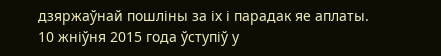дзяржаўнай пошліны за іх і парадак яе аплаты.
10 жніўня 2015 года ўступіў у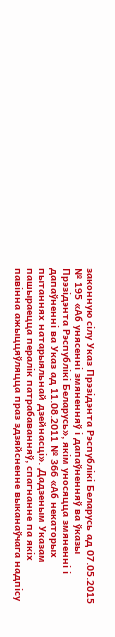законную сілу Указ Прэзідэнта Рэспублікі Беларусь ад 07.05.2015 № 195 «Аб унясенні змяненняў і дапаўненняў ва ўказы Прэзідэнта Рэспублікі Беларусь», якім уносяцца змяненні і дапаўненні ва Указ ад 11.08.2011 № 366 «Аб некаторых пытаннях натарыяльнай дзейнасці». Дадзеным Указам пашыраецца пералік патрабаванняў, спагнанне па якіх павінна ажыццяўляцца праз здзяйсненне выканаўчага надпісу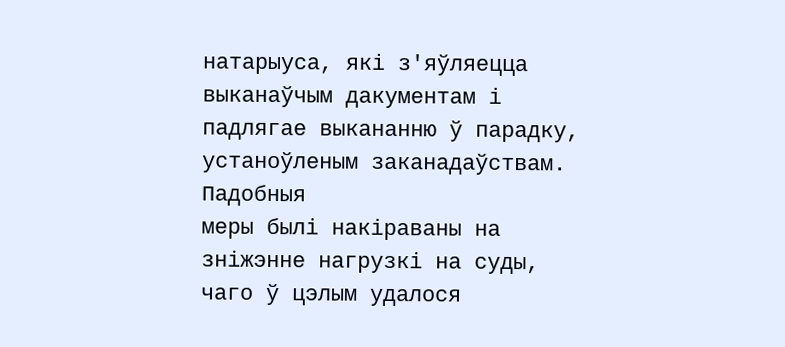натарыуса, які з'яўляецца выканаўчым дакументам і падлягае выкананню ў парадку, устаноўленым заканадаўствам. Падобныя
меры былі накіраваны на зніжэнне нагрузкі на суды, чаго ў цэлым удалося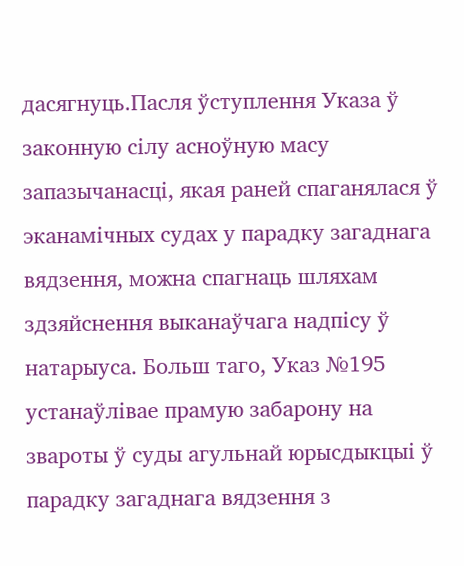дасягнуць.Пасля ўступлення Указа ў законную сілу асноўную масу запазычанасці, якая раней спаганялася ў эканамічных судах у парадку загаднага вядзення, можна спагнаць шляхам здзяйснення выканаўчага надпісу ў натарыуса. Больш таго, Указ №195 устанаўлівае прамую забарону на звароты ў суды агульнай юрысдыкцыі ў парадку загаднага вядзення з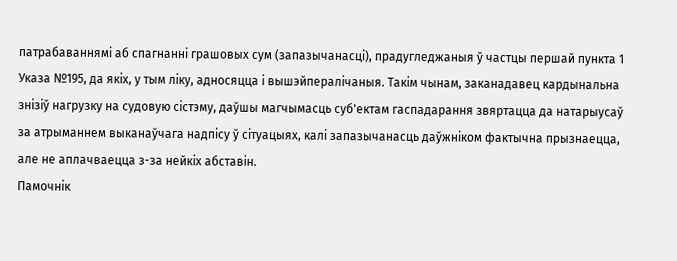патрабаваннямі аб спагнанні грашовых сум (запазычанасці), прадугледжаныя ў частцы першай пункта 1 Указа №195, да якіх, у тым ліку, адносяцца і вышэйпералічаныя. Такім чынам, заканадавец кардынальна знізіў нагрузку на судовую сістэму, даўшы магчымасць суб'ектам гаспадарання звяртацца да натарыусаў за атрыманнем выканаўчага надпісу ў сітуацыях, калі запазычанасць даўжніком фактычна прызнаецца, але не аплачваецца з-за нейкіх абставін.
Памочнік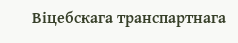Віцебскага транспартнага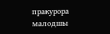пракурора
малодшы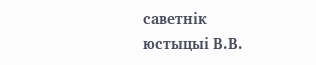саветнік юстыцыі В.В.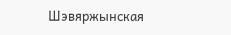Шэвяржынская